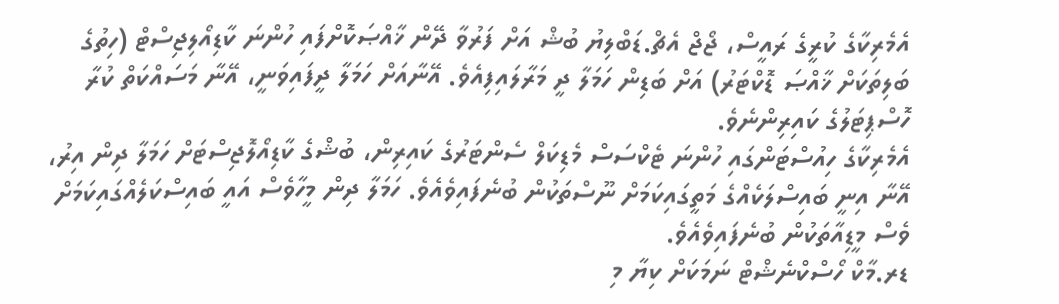އެމެރިކާގެ ކުރީގެ ރައީސް، ޖޯޖް އެޗް.ޑަބްލިޔު ބުޝް އަށް ފަރުވާ ދޭން ޚާއްޞަކޮށްފައި ހުންނަ ކާޑިއޯލިޖިސްޓް (ހިތުގެ ބަލިތަކަށް ޚާއްޞަ ޑޮކްޓަރު) އަށް ބަޑިން ހަމަލާ ދީ މަރާލައިފިއެވެ. އޭނާއަށް ހަމަލާ ދީފައިވަނީ، އޭނާ މަސައްކަތް ކުރާ ހޮސްޕިޓަލުގެ ކައިރިންނެވެ.
އެމެރިކާގެ ހިއުސްޓަންގައި ހުންނަ ޓެކްސަސް މެޑިކަލް ސެންޓަރުގެ ކައިރިން، ބުޝްގެ ކާޑިއޯލޮޖިސްޓަށް ހަމަލާ ދިން އިރު، އޭނާ އިނީ ބައިސްލަކެއްގެ މަތީގައިކަމަށް ނޫސްތަކުން ބުނެފައިވެއެވެ. ހަމަލާ ދިން މީހާވެސް އައީ ބައިސްކަލެއްގައިކަމަށް ވެސް މީޑިއާތަކުން ބުނެފައިވެއެވެ.
ޑރ.މާކް ހޯސްކްނެޝްޓް ނަމަކަށް ކިޔާ މި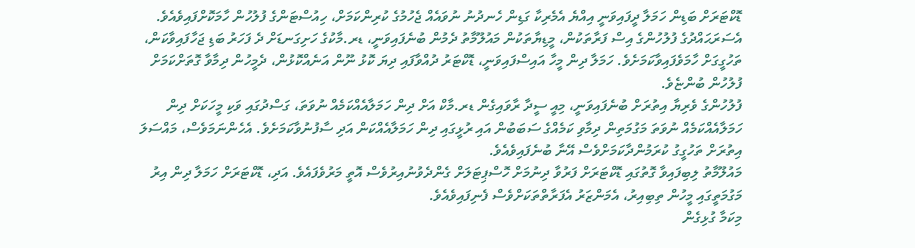ޑޮކްޓަރަށް ބަޑިން ހަމަލާ ދީފައިވަނީ އިއްޔެ އެމެރިކާ ގަޑިން ހެނދުނު ނުވައެއް ޖެހުމުގެ ކުރިންކަމަށް، ހިއުސްޓަންގެ ފުލުހުން ހާމަކޮށްފައިވެއެވެ.
އެސަރަޙައްދުގެ ފުލުހުންގެ އިސް ފަރާތަކުން، މީޑިޔާތަކުން މައުލޫމާތު ދެމުން ބުނެފައިވަނީ، ޑރ.މާކުގެ ހަށިގަނޑަށް ދެ ފަހަރު ބަޑި ޖަހާފައިވާކަން، ތަހުގީގަށް ހާމަވެފައިވާކަމަށެވެ. ހަމަލާ ދިން މީހާ އައިސްފައިވަނީ، ޑޮކްޓަރު ދުއްވާފައި ދިޔަ ކޮޅު ނޫން އަނެއްކޮޅުން، ދެމީހުން ދިމާވާ ގޮތަށްކަމަށް ފުލުހުން ބުންޏެވެ.
ފުލުހުންގެ ވެރިޔާ އިތުރަށް ބުނެފައިވަނީ، މިއީ ސީދާ ރާވައިގެން ޑރ.މާކް އަށް ދިން ހަމަލާއެއްކަމެއް ނުވަތަ، ގަސްދުގައި ވަކި މީހަކަށް ދިން ހަމަލާއެއްކަމެއް ނުވަތަ މަގުމަތިން ދިމާވި ކަމެއްގެ ސަބަބުން އައި ރުޅީގައި ދިން ހަމަލާއެއްކަން އަދި ސާފުނުވާކަމަށެވެ. އެހެންނަމަވެސް، މައްސަލަ އިތުރަށް ތަހުގީގު ކުރަމުންދާކަމަށްވެސް އޭނާ ބުނެފައިވެއެވެ.
މައުލޫމާތު ލިބިފައިވާ ގޮތުގައި ޑޮކްޓަރަށް ފަރުވާ ދިނުމަށް ހޮސްޕިޓަލަށް ގެންދެވުނުއިރުވެސް އޮތީ މަރުވެފައެވެ. އަދި، ޑޮކްޓަރަށް ހަމަލާ ދިން އިރު މަގުމަތީގައި މީހުން ތިބިއިރު، އެމަންޒަރު އެފަރާތްތަކަށްވެސް ފެނިފައިވެއެވެ.
މިކަމާ ގުޅިގެން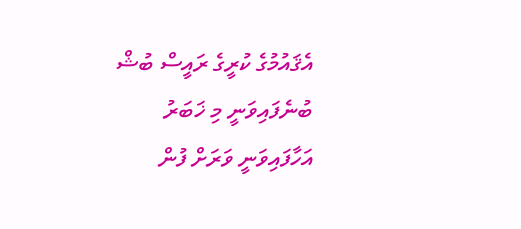އެޤައުމުގެ ކުރީގެ ރައީސް ބުޝް ބުނެފައިވަނީ މި ޚަބަރު އަހާފައިވަނީ ވަރަށް ފުން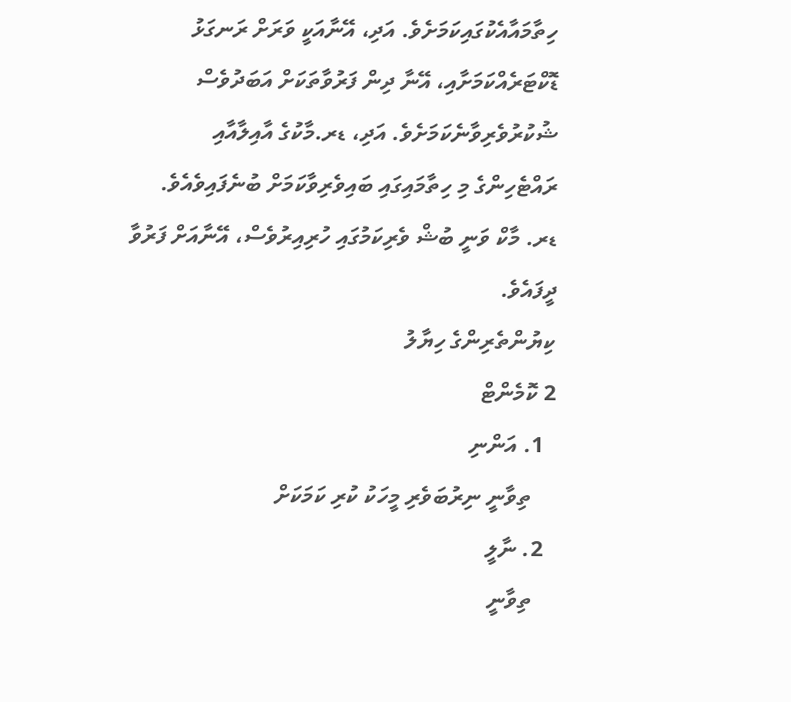ހިތާމައާއެކުގައިކަމަށެވެ. އަދި، އޭނާއަކީ ވަރަށް ރަނގަޅު ޑޮކްޓަރެއްކަމަށާއި، އޭނާ ދިން ފަރުވާތަކަށް އަބަދުވެސް ޝުކުރުވެރިވާނެކަމަށެވެ. އަދި، ޑރ.މާކުގެ އާއިލާއާއި ރައްޓެހިންގެ މި ހިތާމައިގައި ބައިވެރިވާކަމަށް ބުނެފައިވެއެވެ.
ޑރ. މާކް ވަނީ ބުޝް ވެރިކަމުގައި ހުރިއިރުވެސް، އޭނާއަށް ފަރުވާ ދީފައެވެ.
ކިޔުންތެރިންގެ ހިޔާލު
2 ކޮމެންޓް
  1. އަންނި
    ތިވާނީ ނިރުބަވެރި މީހަކު ކުރި ކަމަކަށް
  2. ނާލީ
    ތިވާނީ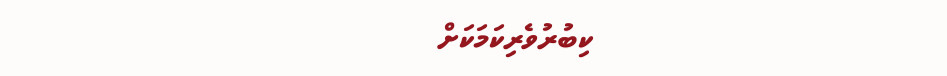ކިބުރުވެރިކަމަކަށް